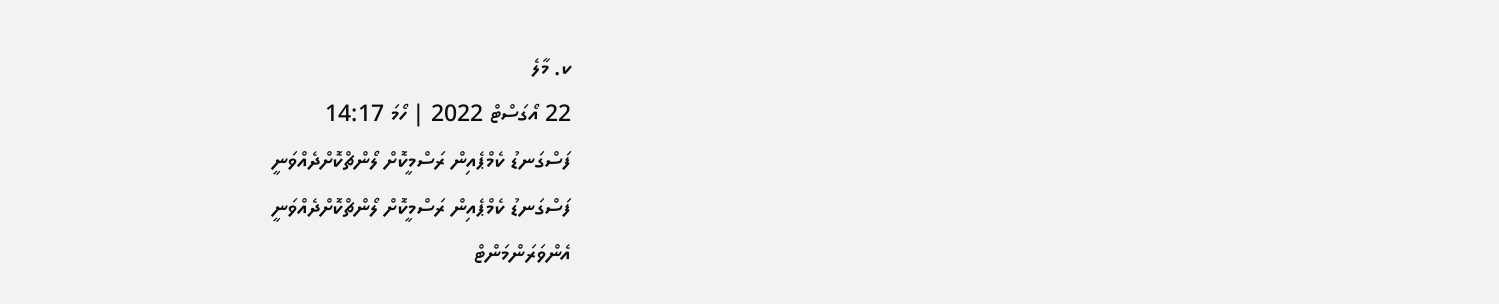ކ. މާލެ
22 އޯގަސްޓް 2022 | ހޯމަ 14:17
ފަސްގަނޑު ކެމްޕެއިން ރަސްމީކޮށް ލޯންޗްކޮށްދެއްވަނީ
ފަސްގަނޑު ކެމްޕެއިން ރަސްމީކޮށް ލޯންޗްކޮށްދެއްވަނީ
އެންވަރަންމަންޓް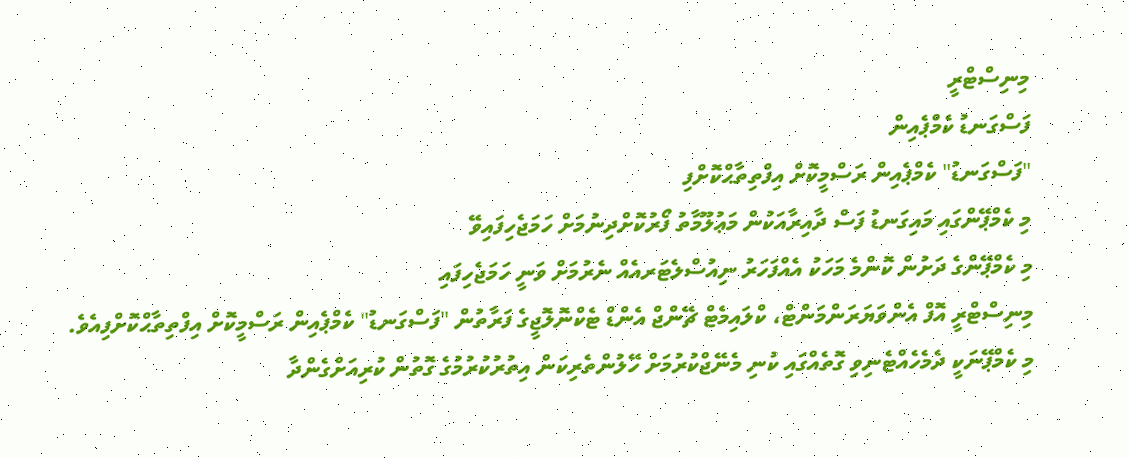މިނިސްޓްރީ
ފަސްގަނޑު ކެމްޕެއިން
"ފަސްގަނޑު" ކެމްޕެއިން ރަސްމީކޮށް އިފްތިތާޙްކޮށްފި
މި ކެމްޕޭންގައި މައިގަނޑު ފަސް ދާއިރާއަކުން މަޢުލޫމާތު ފޯރުކޮށްދިނުމަށް ހަމަޖެހިފައިވޭ
މި ކެމްޕޭންގެ ދަށުން ކޮންމެ މަހަކު އެއްފަހަރު ނިއުސްލެޓަރއެއް ނެރުމަށް ވަނީ ހަމަޖެހިފައި
މިނިސްޓްރީ އޮފް އެންވަޔަރަންމަންޓް، ކްލައިމެޓް ޗޭންޖް އެންޑް ޓެކްނޮލޮޖީގެ ފަރާތުން "ފަސްގަނޑު" ކެމްޕެއިން ރަސްމީކޮށް އިފްތިތާޙްކޮށްފިއެވެ.
މި ކެމްޕޭނަކީ ދެމެހެއްޓެނިވި ގޮތެއްގައި ކުނި މެނޭޖްކުރުމަށް ހޭލުންތެރިކަން އިތުރުކުރުމުގެ ގޮތުން ކުރިއަށްގެންދާ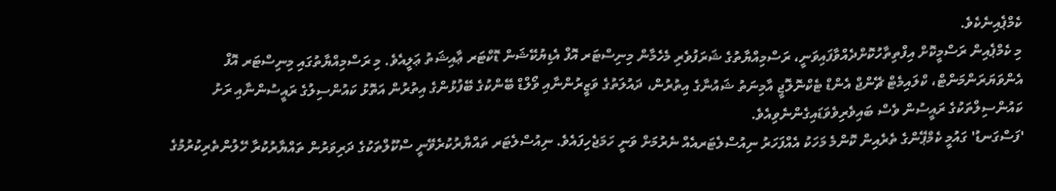ކެމްޕެއިނެކެވެ.
މި ކެމްޕެއިން ރަސްމީކޮށް އިފްތިތާހުކޮށްދެއްވާފައިވަނީ، ރަސްމިއްޔާތުގެ ޝަރަފުވެރި މެހެމާން މިނިސްޓަރ އޮފް އެޑިޔުކޭޝަން ޑޮކްޓަރ ޢާއިޝަތު ޢަލީއެވެ. މި ރަސްމިއްޔާތުގައި މިނިސްޓަރ އޮފް އެންވަޔަރަންމަންޓް، ކްލައިމެޓް ޗޭންޖް އެންޑް ޓެކްނޮލޮޖީ އާމިނަތު ޝައުނާގެ އިތުރުން، ދައުލަތުގެ ވަޒީރުންނާއި ވޯލްޑް ބޭންކުގެ ބޭފުޅުންގެ އިތުރުން އަތޮޅު ކައުންސިލުގެ ރައީސުންނާއި ރަށު ކައުންސިލްތަކުގެ ރައީސުން ވެސް ބައިވެރިވެވަޑައިގެންނެވިއެވެ.
'ފަސްގަނޑު' ގައުމީ ކެމްޕޭންގެ ތެރެއިން ކޮންމެ މަހަކު އެއްފަހަރު ނިއުސްލެޓަރއެއް ނެރުމަށް ވަނީ ހަމަޖެހިފައެވެ. ނިއުސްލެޓަރ ތައްޔާރުކުރެވޭނީ ސްކޫލްތަކުގެ ދަރިވަރުން ތައްޔާރުކުރާ ހޭލުންތެރިކުރުމުގެ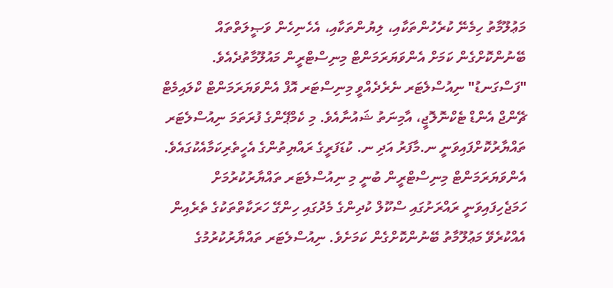މަޢުލޫމާތު ހިމެނޭ ކުރެހުންތަކާއި، ލިޔުންތަކާއި، އެހެނިހެން ވަޞީލަތްތައް ބޭނުންކޮށްގެން ކަމަށް އެންވަޔަރަމަންޓް މިނިސްޓްރީން މައުލޫމާތުދެއެވެ.
"ފަސްގަނޑު" ނިއުސްލެޓަރ ނެރެދެއްވީ މިނިސްޓަރ އޮފް އެންވަޔަރަމަންޓް ކްލައިމެޓް ޗޭންޖް އެންޑް ޓެކްނޮލޮޖީ، އާމިނަތު ޝައުނާއެވެ. މި ކެމްޕޭންގެ ފުރަތަމަ ނިއުސްލެޓަރ ތައްޔާރުކޮށްފައިވަނީ ނ.މާފަރު އަދި ނ. ކުޑަފަރީގެ ރައްޔިތުންގެ އެހީތެރިކަމާއެކުގައެވެ.
އެންވަޔަރަމަންޓް މިނިސްޓްރީން ބުނީ މި ނިއުސްލެޓަރ ތައްޔާރުކުރުމަށް ހަމަޖެހިފައިވަނީ ރައްރަށުގައި ސްކޫލް ކުދިންގެ މެދުގައި ހިންގޭ ހަރަކާތްތަކުގެ ތެރެއިން އެއްކުރެވޭ މަޢުލޫމާތު ބޭނުންކޮށްގެން ކަމަށެވެ. ނިއުސްލެޓަރ ތައްޔާރުކުރުމުގެ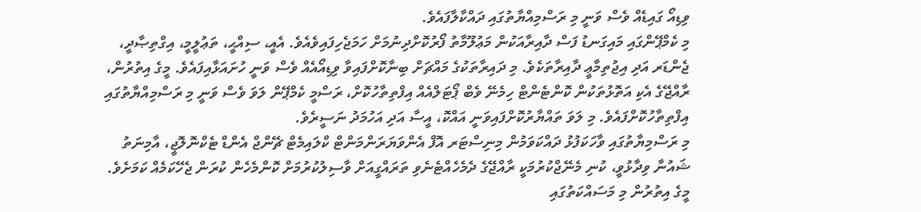ވިޑިއޯ ގައިޑެއް ވެސް ވަނީ މި ރަސްމިއްޔާތުގައި ދައްކާލާފައެވެ.
މި ކެމްޕޭންގައި މައިގަނޑު ފަސް ދާއިރާއަކުން މަޢުލޫމާތު ފޯރުކޮށްދިނުމަށް ހަމަޖެހިފައިވެއެވެ. އެއީ، ސިއްޙީ، ތަޢުލީމީ، އިގްތިޞާދީ، ޖެންޑަރ އަދި އިޖުތިމާޢީ ދާއިރާތަކެވެ. މި ދައިރާތަކުގެ މައްޗަށް ބިނާކޮށްފައިވާ ވިޑިއޯއެއް ވެސް ވަނީ ހުށައަޅާއިފައެވެ. މީގެ އިތުރުން، ރާއްޖޭގެ އެކި އަތޮޅުތަކުން ކޮންޓެންޓް ހިމެނޭ ވެބް ޕޯޓަލްއެއް އިފްތިތާހުކޮށް، ރަސްމީ ކެމްޕޭން ލަވަ ވެސް ވަނީ މި ރަސްމިއްޔާތުގައި އިފްތިތާހުކޮށްފައެވެ. މި ލަވަ ތައްޔާރުކޮށްފައިވަނީ އައްކޮ، އީސާ އަދި އަހުމަދު ނަސީރެވެ.
މި ރަސްމިޔާތުގައި ވާހަކަފުޅު ދައްކަވަމުން މިނިސްޓަރ އޮފް އެންވަޔަރަންމަންޓް ކްލައިމެޓް ޗޭންޖް އެންޑް ޓެކްނޮލޮޖީ، އާމިނަތު ޝައުނާ ވިދާޅުވީ، ކުނި މެނޭޖްކުރުމަކީ ރާއްޖޭގެ ދެމެހެއްޓެނެވި ތަރައްގީއަށް ވާސިލުކުރުމަށް ކޮންމެހެން ކުރަން ޖެހޭކަމެއް ކަމަށެވެ. މީގެ އިތުރުން މި މަސައްކަތުގައި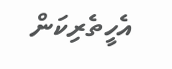އެހީތެރިކަން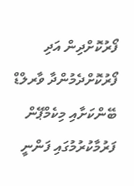ފޯރުކޮށްދިން އަދި ފޯރުކޮށްދެމުންދާ ވާރލްޑް ބޭންކަށާއި މިކެމްޕޭން ފަރުމާކުރުމުގައި ފަންނީ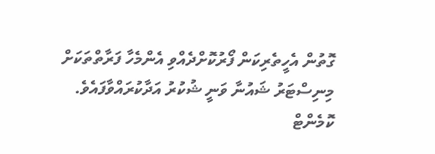ގޮތުން އެހީތެރިކަން ފޯރުކޮށްދެއްވި އެންމެހާ ފަރާތްތަކަށް މިނިސްޓަރު ޝައުނާ ވަނީ ޝުކުރު އަދާކުރައްވާފައެވެ.
ކޮމެންޓް